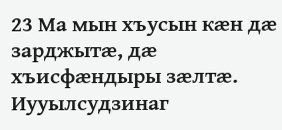23 Ма мын хъусын кӕн дӕ зарджытӕ, дӕ хъисфӕндыры зӕлтӕ.
Иууылсудзинаг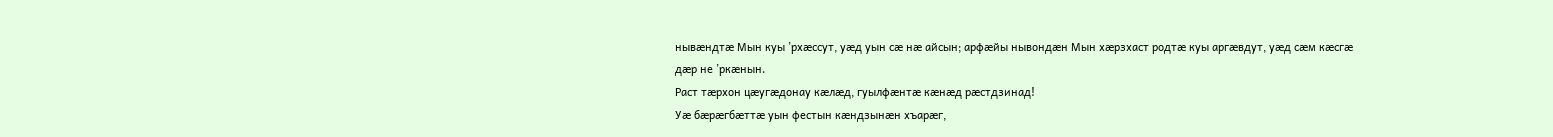нывӕндтӕ Мын куы ’рхӕссут, уӕд уын сӕ нӕ айсын; арфӕйы нывондӕн Мын хӕрзхаст родтӕ куы аргӕвдут, уӕд сӕм кӕсгӕ дӕр не ’ркӕнын.
Раст тӕрхон цӕугӕдонау кӕлӕд, гуылфӕнтӕ кӕнӕд рӕстдзинад!
Уӕ бӕрӕгбӕттӕ уын фестын кӕндзынӕн хъарӕг,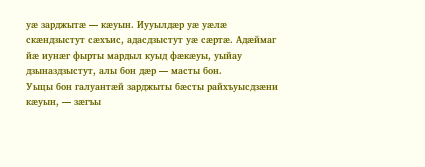уӕ зарджытӕ — кӕуын. Иууылдӕр уӕ уӕлӕ скӕндзыстут сӕхъис, адасдзыстут уӕ сӕртӕ. Адӕймаг йӕ иунӕг фырты мардыл куыд фӕкӕуы, уыйау дзыназдзыстут, алы бон дӕр — масты бон.
Уыцы бон галуантӕй зарджыты бӕсты райхъуысдзӕни кӕуын, — зӕгъы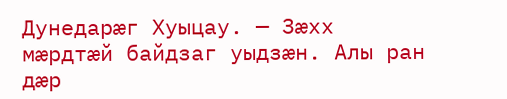Дунедарӕг Хуыцау. — Зӕхх мӕрдтӕй байдзаг уыдзӕн. Алы ран дӕр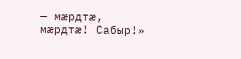— мӕрдтӕ, мӕрдтӕ! Сабыр!»